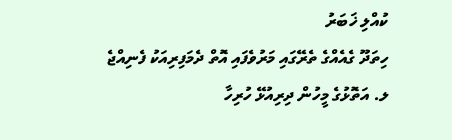ކުއްލި ޚަބަރު
ހިތަދޫ ގެއެއްގެ ތެރޭގައި މަރުވެފައި އޮތް ދެމަފިރިއަކު ފެނިއްޖެ
ލ. އަތޮޅުގެ މީހުން ދިރިއުޅޭ ހުރިހާ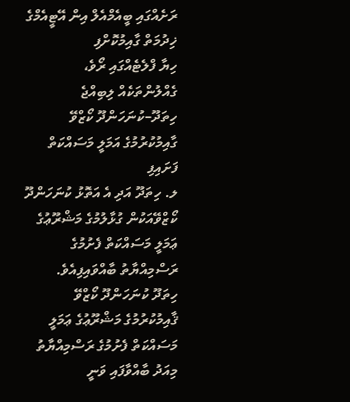ރަށެއްގައި ބީއެމްއެލް އިން އޭޓީއެމްގެ ޚިދުމަތް ގާއިމުކޮށްފި
ހިޔާ ފްލެޓެއްގައި ރޯވެ، ގެއްލުންތަކެއް ލިބިއްޖެ
ހިތަދޫ–ކުނަހަންދޫ ކޯޒްވޭ ގާއިމުކުރުމުގެ އަމަލީ މަސައްކަތް ފަށައިފި
ލ. ހިތަދޫ އަދި އެ އަތޮޅު ކުނަހަންދޫ ކޯޒްވޭއަކުން ގުޅާލުމުގެ މަޝްރޫޢުގެ ޢަމަލީ މަސައްކަތް ފެށުމުގެ ރަސްމިއްޔާތު ބާއްވައިފިއެވެ.
ހިތަދޫ ކުނަހަންދޫ ކޯޒްވޭ ޤާއިމުކުރުމުގެ މަޝްރޫޢުގެ ޢަމަލީ މަސައްކަތް ފެށުމުގެ ރަސްމިއްޔާތު މިއަދު ބާއްވާފައި ވަނީ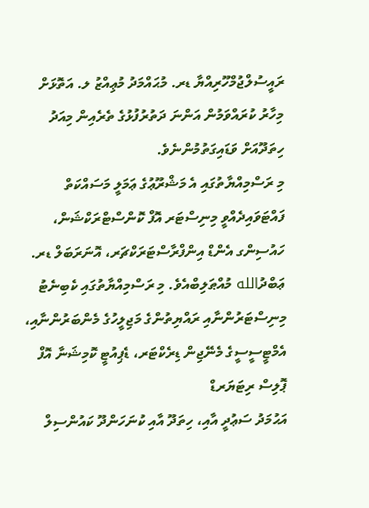ރައީސުލްޖުމްހޫރިއްޔާ ޑރ. މުޙައްމަދު މުޢިއްޒު ލ. އަތޮޅަށް މިހާރު ކުރައްވަމުން އަންނަ ދަތުރުފުޅުގެ ތެރެއިން މިއަދު ހިތަދޫއަށް ވަޑައިގަތުމުންނެވެ.
މި ރަސްމިއްޔާތުގައި އެ މަޝްރޫޢުގެ ޢަމަލީ މަސައްކަތް ފައްޓަވައިދެއްވީ މިނިސްޓަރ އޮފް ކޮންސްޓްރަކްޝަން، ހައުސިންގ އެންޑް އިންފްރާސްޓަރަކްޗަރ، އޮނަރަބަލް ޑރ. ޢަބްދުالله މުއްޠަލިބްއެވެ. މި ރަސްމިއްޔާތުގައި ކެބިނެޓު މިނިސްޓަރުންނާއި ރައްޔިތުންގެ މަޖިލީހުގެ މެންބަރުންނާއި، އެމްޓީސީސީގެ މެނޭޖިން ޑިރެކްޓަރ، ޑެޕިއުޓީ ކޮމިޝަނާ އޮފް ޕޮލިސް ރިޓަޔަރޑް
އަޙުމަދު ސަޢުދީ އާއި، ހިތަދޫ އާއި ކުނަހަންދޫ ކައުންސިލް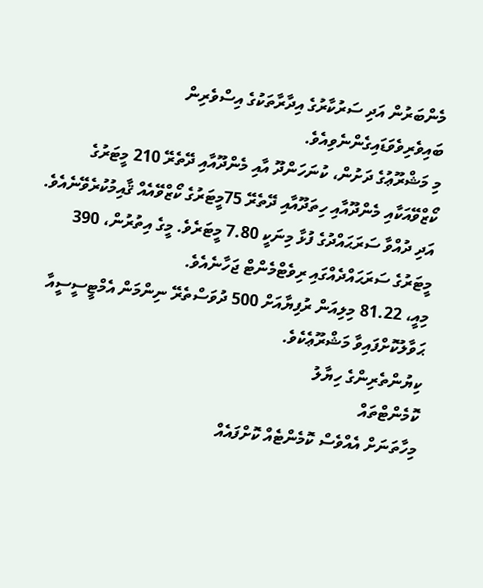މެންބަރުން އަދި ސަރުކާރުގެ އިދާރާތަކުގެ އިސްވެރިން ބައިވެރިވެވަޑައިގެންނެވިއެވެ.
މި މަޝްރޫޢުގެ ދަށުން، ކުނަހަންދޫ އާއި މެންދޫއާއި ދޭތެރޭ 210 މީޓަރުގެ ކޯޒްވޭއަކާއި މެންދޫއާއި ހިތަދޫއާއި ދޭތެރޭ 75މީޓަރުގެ ކޯޒްވޭއެއް ޤާއިމުކުރެވޭނެއެވެ. އަދި ދުއްވާ ސަރަޙައްދުގެ ފުޅާ މިނަކީ 7.80 މީޓަރެވެ. މީގެ އިތުރުން، 390 މީޓަރުގެ ސަރަޙައްދެއްގައި ރިވެޓްމެންޓް ޖަހާނެއެވެ.
މިއީ، 81.22 މިލިއަން ރުފިޔާއަށް 500 ދުވަސްތެރޭ ނިންމަން އެމްޓީސީސީއާ ޙަވާލުކޮށްފައިވާ މަޝްރޫޢެކެވެ.
ކިޔުންތެރިންގެ ހިޔާލު
ކޮމެންޓްތައް
މިހާތަނަށް އެއްވެސް ކޮމެންޓެއް ކޮށްފައެއް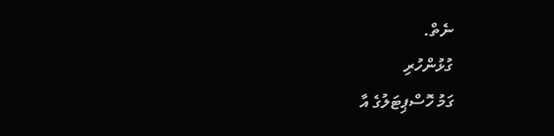ނެތް.
ގުޅުންހުރި
ގަމު ހޮސްޕިޓަލުގެ އާ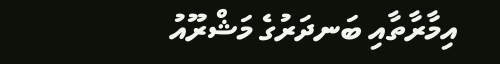އިމާރާތާއި ބަނދަރުގެ މަޝްރޫއު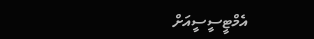އެމްޓީސީސީއަށް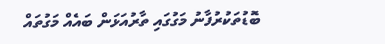ބޮޑުތަކުރުފާނު މަގުގައި ތާރުއަޅަން ބައެއް މަގުތައް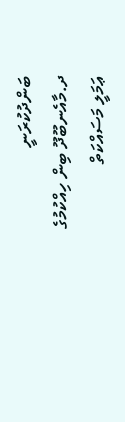ބަންދުކުރަނީ
ދ.މާއެނބޫދޫ ބިން ހިއްކުމުގެ ޢަމަލީ މަސައްކަތް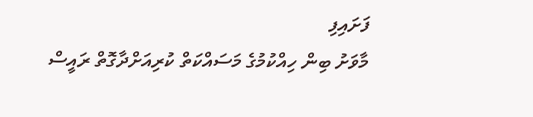ފަށައިފި
މާވަށު ބިން ހިއްކުމުގެ މަސައްކަތް ކުރިއަށްދާގޮތް ރައީސް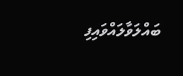ބައްލަވާލައްވައިފި